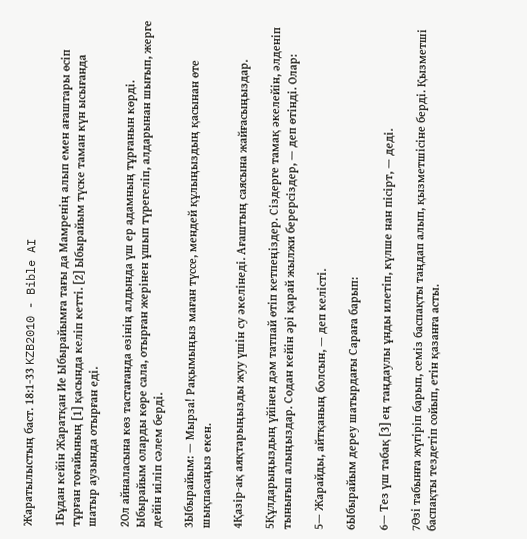Жаратылыстың баст. 18:1-33 KZB2010 - Bible AI

1Бұдан кейін Жаратқан Ие Ыбырайымға тағы да Мамренің алып емен ағаштары өсіп тұрған тоғайының [1] қасында келіп кетті. [2] Ыбырайым түске таман күн ысығанда шатыр аузында отырған еді.

2Ол айналасына көз тастағанда өзінің алдында үш ер адамның тұрғанын көрді. Ыбырайым оларды көре сала, отырған жерінен ұшып түрегеліп, алдарынан шығып, жерге дейін иіліп сәлем берді.

3Ыбырайым: — Мырза! Рақымыңыз маған түссе, мендей құлыңыздың қасынан өте шықпасаңыз екен.

4Қазір-ақ аяқтарыңызды жуу үшін су әкелінеді. Ағаштың саясына жайғасыңыздар.

5Құлдарыңыздың үйінен дәм татпай өтіп кетпеңіздер. Сіздерге тамақ әкелейін, әлденіп тынығып алыңыздар. Содан кейін әрі қарай жылжи берерсіздер, — деп өтінді. Олар:

5— Жарайды, айтқаның болсын, — деп келісті.

6Ыбырайым дереу шатырдағы Сараға барып:

6— Тез үш табақ [3] ең таңдаулы ұнды илетіп, күлше нан пісірт, — деді.

7Өзі табынға жүгіріп барып, семіз баспақты таңдап алып, қызметшісіне берді. Қызметші баспақты тездетіп сойып, етін қазанға асты.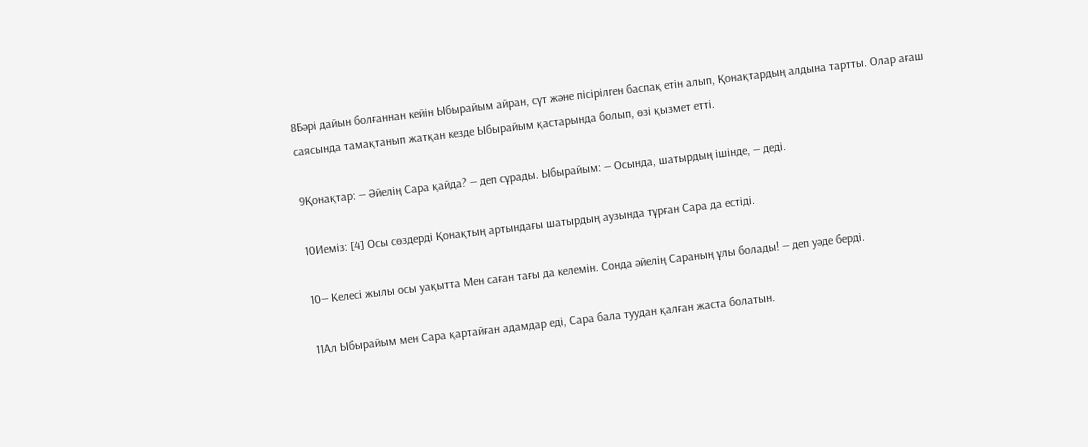8Бәрі дайын болғаннан кейін Ыбырайым айран, сүт және пісірілген баспақ етін алып, Қонақтардың алдына тартты. Олар ағаш саясында тамақтанып жатқан кезде Ыбырайым қастарында болып, өзі қызмет етті.

9Қонақтар: — Әйелің Сара қайда? — деп сұрады. Ыбырайым: — Осында, шатырдың ішінде, — деді.

10Иеміз: [4] Осы сөздерді Қонақтың артындағы шатырдың аузында тұрған Сара да естіді.

10— Келесі жылы осы уақытта Мен саған тағы да келемін. Сонда әйелің Сараның ұлы болады! — деп уәде берді.

11Ал Ыбырайым мен Сара қартайған адамдар еді, Сара бала туудан қалған жаста болатын.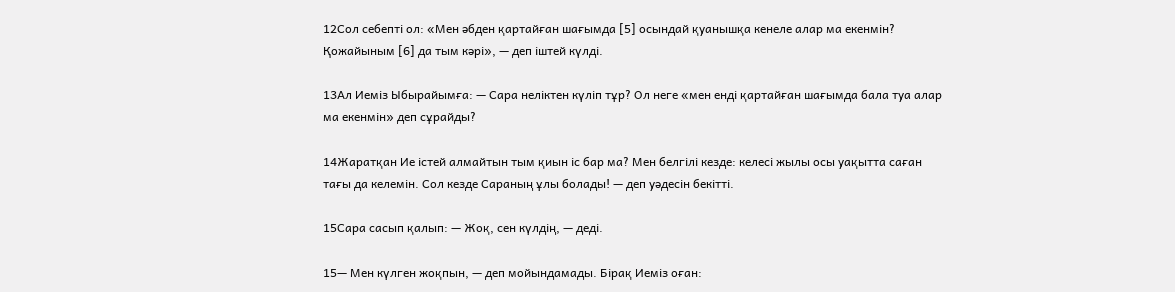12Сол себепті ол: «Мен әбден қартайған шағымда [5] осындай қуанышқа кенеле алар ма екенмін? Қожайыным [6] да тым кәрі», — деп іштей күлді.

13Ал Иеміз Ыбырайымға: — Сара неліктен күліп тұр? Ол неге «мен енді қартайған шағымда бала туа алар ма екенмін» деп сұрайды?

14Жаратқан Ие істей алмайтын тым қиын іс бар ма? Мен белгілі кезде: келесі жылы осы уақытта саған тағы да келемін. Сол кезде Сараның ұлы болады! — деп уәдесін бекітті.

15Сара сасып қалып: — Жоқ, сен күлдің, — деді.

15— Мен күлген жоқпын, — деп мойындамады. Бірақ Иеміз оған: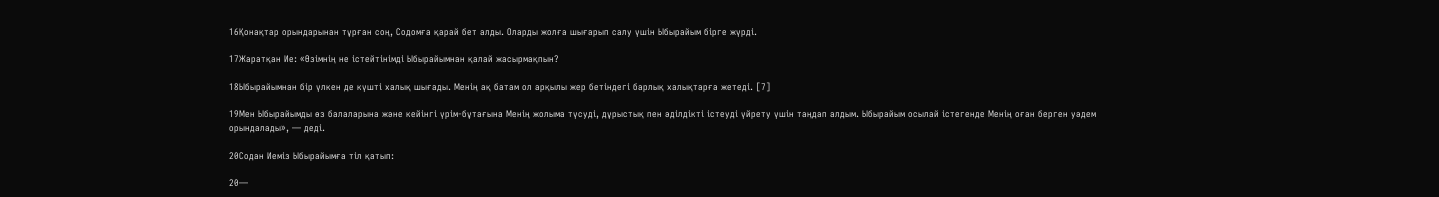16Қонақтар орындарынан тұрған соң, Содомға қарай бет алды. Оларды жолға шығарып салу үшін Ыбырайым бірге жүрді.

17Жаратқан Ие: «Өзімнің не істейтінімді Ыбырайымнан қалай жасырмақпын?

18Ыбырайымнан бір үлкен де күшті халық шығады. Менің ақ батам ол арқылы жер бетіндегі барлық халықтарға жетеді. [7]

19Мен Ыбырайымды өз балаларына және кейінгі үрім-бұтағына Менің жолыма түсуді, дұрыстық пен әділдікті істеуді үйрету үшін таңдап алдым. Ыбырайым осылай істегенде Менің оған берген уәдем орындалады», — деді.

20Содан Иеміз Ыбырайымға тіл қатып:

20—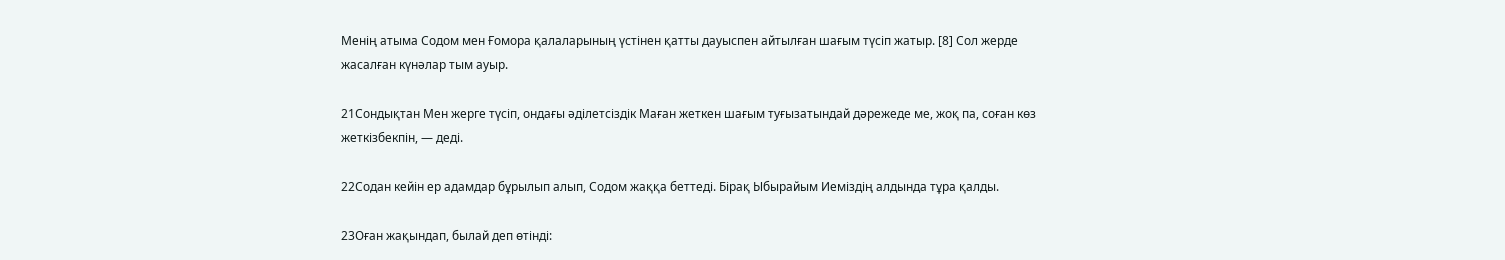Менің атыма Содом мен Ғомора қалаларының үстінен қатты дауыспен айтылған шағым түсіп жатыр. [8] Сол жерде жасалған күнәлар тым ауыр.

21Сондықтан Мен жерге түсіп, ондағы әділетсіздік Маған жеткен шағым туғызатындай дәрежеде ме, жоқ па, соған көз жеткізбекпін, — деді.

22Содан кейін ер адамдар бұрылып алып, Содом жаққа беттеді. Бірақ Ыбырайым Иеміздің алдында тұра қалды.

23Оған жақындап, былай деп өтінді: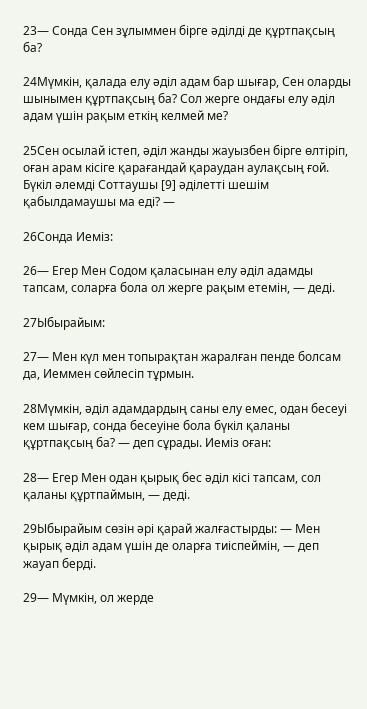23— Сонда Сен зұлыммен бірге әділді де құртпақсың ба?

24Мүмкін, қалада елу әділ адам бар шығар, Сен оларды шынымен құртпақсың ба? Сол жерге ондағы елу әділ адам үшін рақым еткің келмей ме?

25Сен осылай істеп, әділ жанды жауызбен бірге өлтіріп, оған арам кісіге қарағандай қараудан аулақсың ғой. Бүкіл әлемді Соттаушы [9] әділетті шешім қабылдамаушы ма еді? —

26Сонда Иеміз:

26— Егер Мен Содом қаласынан елу әділ адамды тапсам, соларға бола ол жерге рақым етемін, — деді.

27Ыбырайым:

27— Мен күл мен топырақтан жаралған пенде болсам да, Иеммен сөйлесіп тұрмын.

28Мүмкін, әділ адамдардың саны елу емес, одан бесеуі кем шығар, сонда бесеуіне бола бүкіл қаланы құртпақсың ба? — деп сұрады. Иеміз оған:

28— Егер Мен одан қырық бес әділ кісі тапсам, сол қаланы құртпаймын, — деді.

29Ыбырайым сөзін әрі қарай жалғастырды: — Мен қырық әділ адам үшін де оларға тиіспеймін, — деп жауап берді.

29— Мүмкін, ол жерде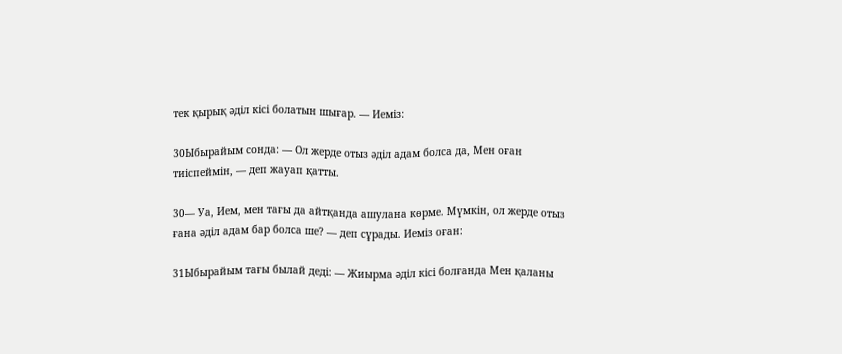тек қырық әділ кісі болатын шығар. — Иеміз:

30Ыбырайым сонда: — Ол жерде отыз әділ адам болса да, Мен оған тиіспеймін, — деп жауап қатты.

30— Уа, Ием, мен тағы да айтқанда ашулана көрме. Мүмкін, ол жерде отыз ғана әділ адам бар болса ше? — деп сұрады. Иеміз оған:

31Ыбырайым тағы былай деді: — Жиырма әділ кісі болғанда Мен қаланы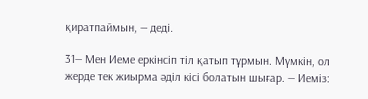қиратпаймын, — деді.

31— Мен Иеме еркінсіп тіл қатып тұрмын. Мүмкін, ол жерде тек жиырма әділ кісі болатын шығар. — Иеміз: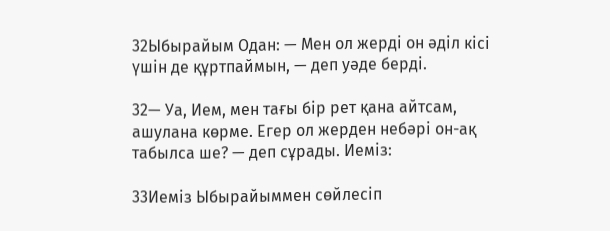32Ыбырайым Одан: — Мен ол жерді он әділ кісі үшін де құртпаймын, — деп уәде берді.

32— Уа, Ием, мен тағы бір рет қана айтсам, ашулана көрме. Егер ол жерден небәрі он-ақ табылса ше? — деп сұрады. Иеміз:

33Иеміз Ыбырайыммен сөйлесіп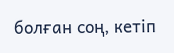болған соң, кетіп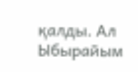қалды. Ал Ыбырайым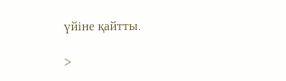үйіне қайтты.

>